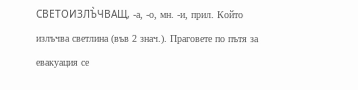СВЕТОИЗЛЪ̀ЧВАЩ, -а, -о, мн. -и, прил. Който излъчва светлина (във 2 знач.). Праговете по пътя за евакуация се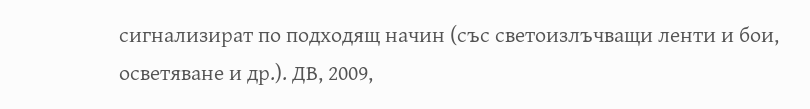сигнализират по подходящ начин (със светоизлъчващи ленти и бои, осветяване и др.). ДВ, 2009,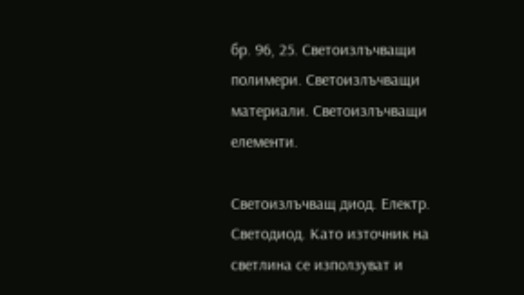бр. 96, 25. Светоизлъчващи полимери. Светоизлъчващи материали. Светоизлъчващи елементи.

Светоизлъчващ диод. Електр. Светодиод. Като източник на светлина се използуват и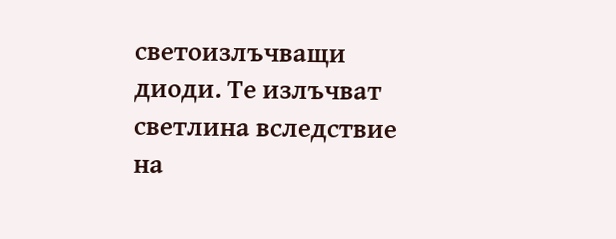светоизлъчващи диоди. Те излъчват светлина вследствие на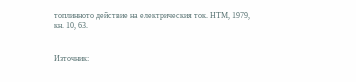топлинното действие на електрическия ток. НТМ, 1979, кн. 10, 63.


Източник: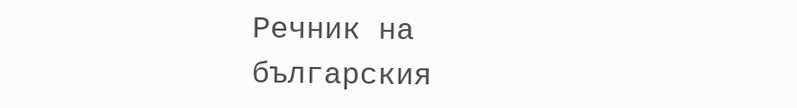Речник на българския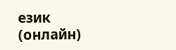език (онлайн)